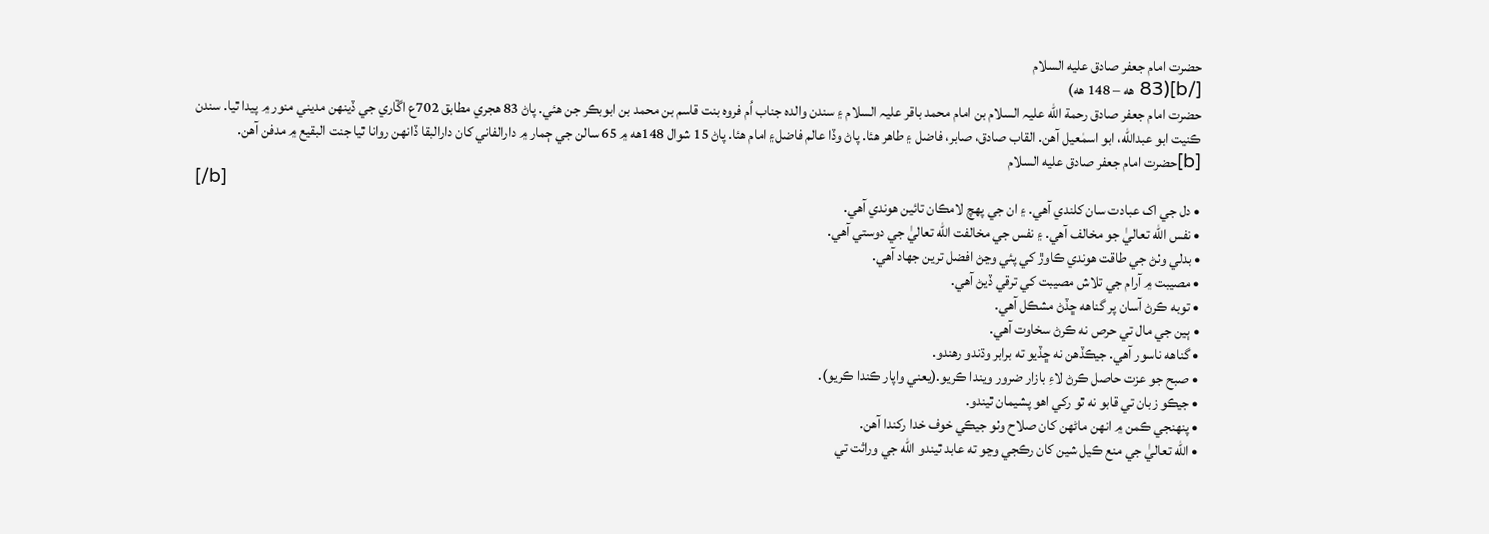حضرت امام جعفر صادق عليه السلام
[/b](83 هه – 148 هه)
حضرت امام جعفر صادق رحمة الله عليہ السلام بن امام محمد باقر عليہ السلام ۽ سندن والده جناب اُم فروه بنت قاسم بن محمد بن ابوبڪر جن هئي. پاڻ 83 هجري مطابق 702ع اڱاري جي ڏينهن مديني منور ۾ پيدا ٿيا. سندن ڪنيت ابو عبدالله، ابو اسمٰعيل آهن. القاب صادق، صابر، فاضل ۽ طاهر هئا. پاڻ وڏا عالم فاضل۽ امام هئا. پاڻ 15 شوال 148هه ۾ 65 سالن جي ڄمار ۾ دارالفاني کان دارالبقا ڏانهن روانا ٿيا جنت البقيع ۾ مدفن آهن.
[b]حضرت امام جعفر صادق عليه السلام
[/b]
• دل جي اک عبادت سان کلندي آهي. ۽ ان جي پهچ لامڪان تائين هوندي آهي.
• نفس الله تعاليٰ جو مخالف آهي. ۽ نفس جي مخالفت الله تعاليٰ جي دوستي آهي.
• بدلي وٺڻ جي طاقت هوندي ڪاوڙ کي پئي وڃڻ افضل ترين جهاد آهي.
• مصيبت ۾ آرام جي تلاش مصيبت کي ترقي ڏيڻ آهي.
• توبه ڪرڻ آسان پر گناهه ڇڏڻ مشڪل آهي.
• ٻين جي مال تي حرص نه ڪرڻ سخاوت آهي.
• گناهه ناسور آهي. جيڪڏهن نه ڇڏيو ته برابر وڌندو رهندو.
• صبح جو عزت حاصل ڪرڻ لاءِ بازار ضرور ويندا ڪريو.(يعني واپار ڪندا ڪريو).
• جيڪو زبان تي قابو نه ٿو رکي اهو پشيمان ٿيندو.
• پنهنجي ڪمن ۾ انهن ماڻهن کان صلاح وٺو جيڪي خوف خدا رکندا آهن.
• الله تعاليٰ جي منع ڪيل شين کان رڪجي وڃو ته عابد ٿيندو الله جي وراثت تي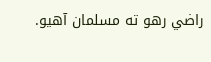راضي رهو ته مسلمان آهيو.